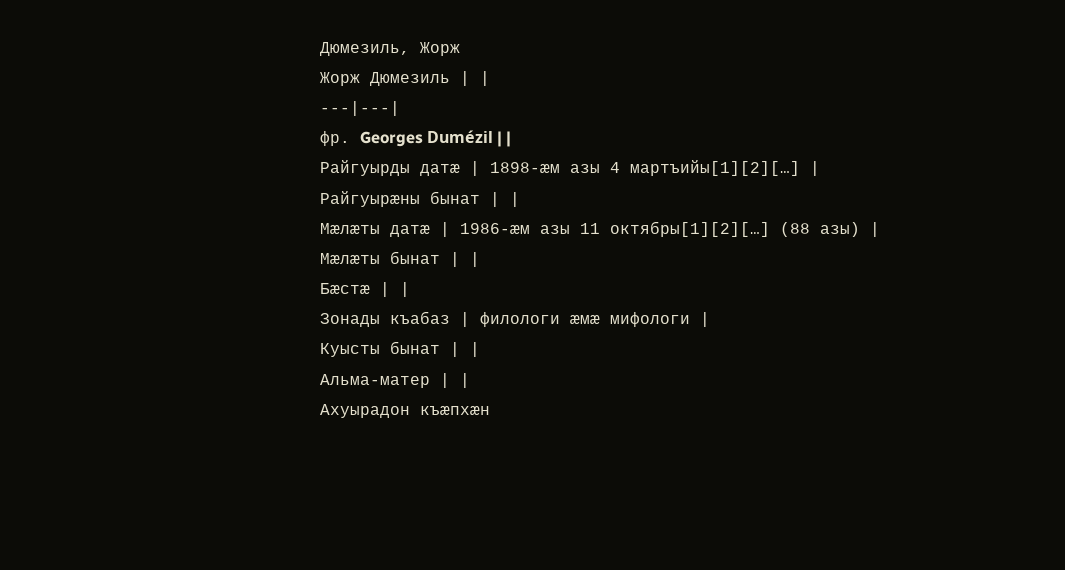Дюмезиль, Жорж
Жорж Дюмезиль | |
---|---|
фр. Georges Dumézil | |
Райгуырды датæ | 1898-æм азы 4 мартъийы[1][2][…] |
Райгуырæны бынат | |
Мæлæты датæ | 1986-æм азы 11 октябры[1][2][…] (88 азы) |
Мæлæты бынат | |
Бæстæ | |
Зонады къабаз | филологи æмæ мифологи |
Куысты бынат | |
Альма-матер | |
Ахуырадон къæпхæн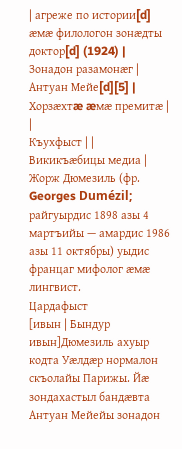| агреже по истории[d] æмæ филологон зонæдты доктор[d] (1924) |
Зонадон разамонæг | Антуан Мейе[d][5] |
Хорзæхтæ æмæ премитæ | |
Къухфыст | |
Викикъæбицы медиа |
Жорж Дюмезиль (фр. Georges Dumézil; райгуырдис 1898 азы 4 мартъийы — амардис 1986 азы 11 октябры) уыдис францаг мифолог æмæ лингвист.
Цардафыст
[ивын | Бындур ивын]Дюмезиль ахуыр кодта Уæлдæр нормалон скъолайы Парижы. Йæ зондахастыл бандæвта Антуан Мейейы зонадон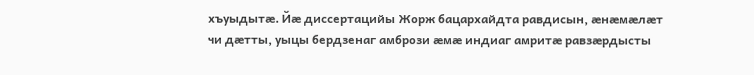хъуыдытæ. Йæ диссертацийы Жорж бацархайдта равдисын, æнæмæлæт чи дæтты, уыцы бердзенаг амбрози æмæ индиаг амритæ равзæрдысты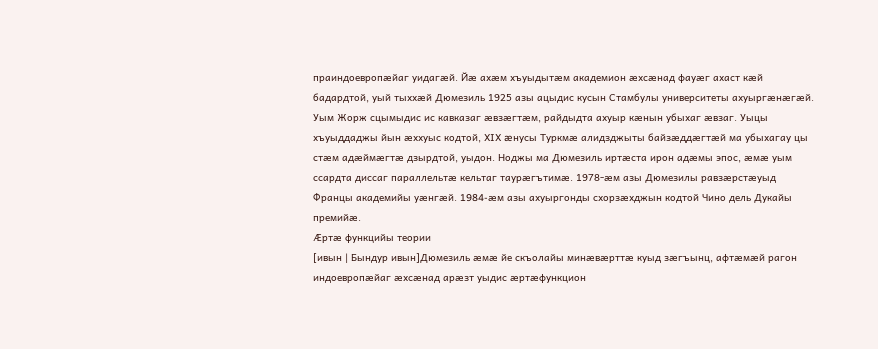праиндоевропæйаг уидагæй. Йæ ахæм хъуыдытæм академион æхсæнад фауæг ахаст кæй бадардтой, уый тыххæй Дюмезиль 1925 азы ацыдис кусын Стамбулы университеты ахуыргæнæгæй. Уым Жорж сцымыдис ис кавказаг æвзæгтæм, райдыдта ахуыр кæнын убыхаг æвзаг. Уыцы хъуыддаджы йын æххуыс кодтой, XIX æнусы Туркмæ алидзджыты байзæддæгтæй ма убыхагау цы стæм адæймæгтæ дзырдтой, уыдон. Ноджы ма Дюмезиль иртæста ирон адæмы эпос, æмæ уым ссардта диссаг параллельтæ кельтаг таурæгътимæ. 1978-æм азы Дюмезилы равзæрстæуыд Францы академийы уæнгæй. 1984-æм азы ахуыргонды схорзæхджын кодтой Чино дель Дукайы премийæ.
Æртæ функцийы теории
[ивын | Бындур ивын]Дюмезиль æмæ йе скъолайы минæвæрттæ куыд зæгъынц, афтæмæй рагон индоевропæйаг æхсæнад арæзт уыдис æртæфункцион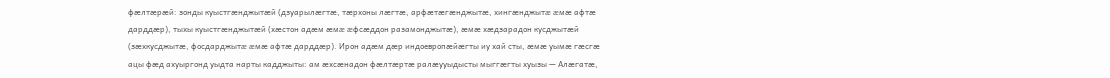фæлтæрæй: зонды куыстгæнджытæй (дзуарылæгтæ, тæрхоны лæгтæ, арфæтæгæнджытæ, хингæнджытæ æмæ афтæ дарддæр), тыхы куыстгæнджытæй (хæстон адæм æмæ æфсæддон разамонджытæ), æмæ хæдзарадон кусджытæй (зæхкусджытæ, фосдарджытæ æмæ афтæ дарддæр). Ирон адæм дæр индоевропæйæгты иу хай сты, æмæ уымæ гæсгæ ацы фæд ахуыргонд уыдта нарты кадджыты: ам æхсæнадон фæлтæртæ ралæууыдысты мыггæгты хуызы — Алæгатæ,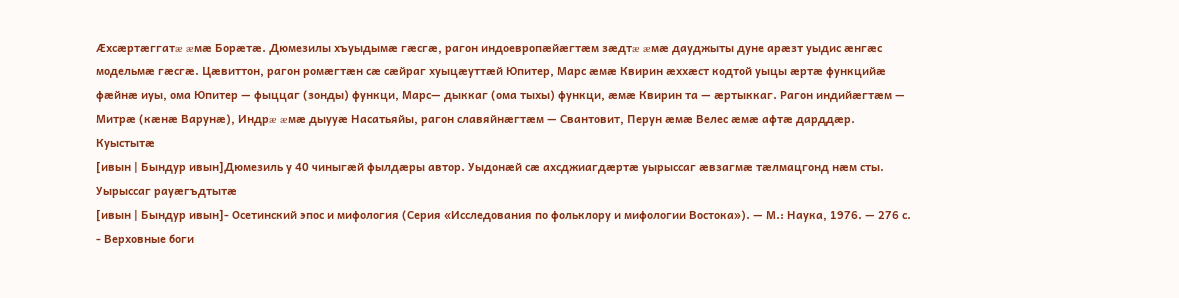Æхсæртæггатæ æмæ Борæтæ. Дюмезилы хъуыдымæ гæсгæ, рагон индоевропæйæгтæм зæдтæ æмæ дауджыты дуне арæзт уыдис æнгæс модельмæ гæсгæ. Цæвиттон, рагон ромæгтæн сæ сæйраг хуыцæуттæй Юпитер, Марс æмæ Квирин æххæст кодтой уыцы æртæ функцийæ фæйнæ иуы, ома Юпитер — фыццаг (зонды) функци, Марс— дыккаг (ома тыхы) функци, æмæ Квирин та — æртыккаг. Рагон индийæгтæм — Митрæ (кæнæ Варунæ), Индрæ æмæ дыууæ Насатьяйы, рагон славяйнæгтæм — Свантовит, Перун æмæ Велес æмæ афтæ дарддæр.
Куыстытæ
[ивын | Бындур ивын]Дюмезиль у 40 чиныгæй фылдæры автор. Уыдонæй сæ ахсджиагдæртæ уырыссаг æвзагмæ тæлмацгонд нæм сты.
Уырыссаг рауæгъдтытæ
[ивын | Бындур ивын]- Осетинский эпос и мифология (Серия «Исследования по фольклору и мифологии Востока»). — М.: Наука, 1976. — 276 с.
- Верховные боги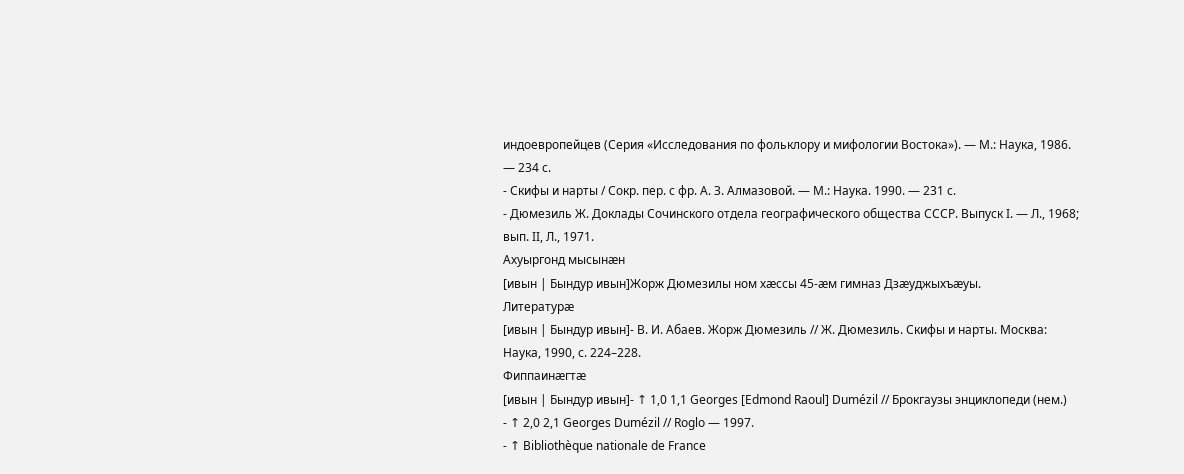индоевропейцев (Серия «Исследования по фольклору и мифологии Востока»). — М.: Наука, 1986. — 234 с.
- Скифы и нарты / Сокр. пер. с фр. А. З. Алмазовой. — М.: Наука. 1990. — 231 с.
- Дюмезиль Ж. Доклады Сочинского отдела географического общества СССР. Выпуск I. — Л., 1968; вып. II, Л., 1971.
Ахуыргонд мысынæн
[ивын | Бындур ивын]Жорж Дюмезилы ном хæссы 45-æм гимназ Дзæуджыхъæуы.
Литературæ
[ивын | Бындур ивын]- В. И. Абаев. Жорж Дюмезиль // Ж. Дюмезиль. Скифы и нарты. Москва: Наука, 1990, с. 224–228.
Фиппаинæгтæ
[ивын | Бындур ивын]- ↑ 1,0 1,1 Georges [Edmond Raoul] Dumézil // Брокгаузы энциклопеди (нем.)
- ↑ 2,0 2,1 Georges Dumézil // Roglo — 1997.
- ↑ Bibliothèque nationale de France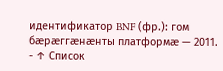идентификатор BNF (фр.): гом бæрæггæнæнты платформæ — 2011.
- ↑ Список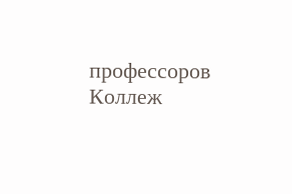профессоров Коллеж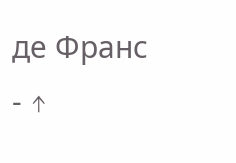де Франс
- ↑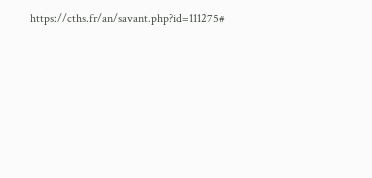https://cths.fr/an/savant.php?id=111275#